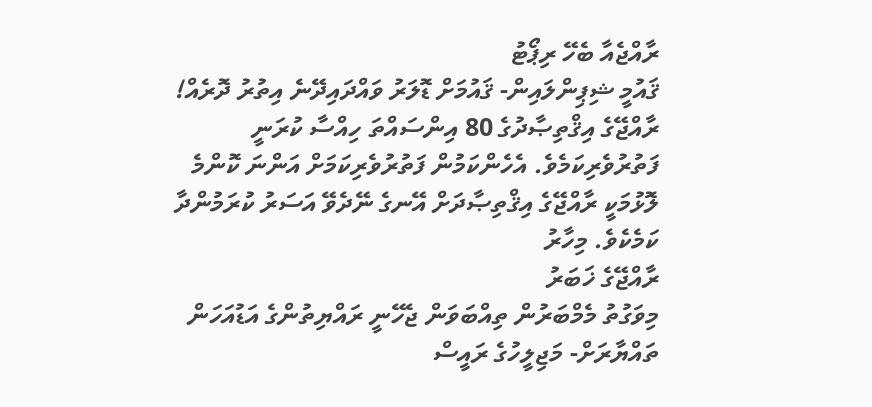ރާއްޖެއާ ބެހޭ ރިޕޯޓު
ޤައުމީ ޝިޕިންލައިން- ޤައުމަށް ޑޮލަރު ވައްދައިދޭނެ އިތުރު ދޮރެއް!
ރާއްޖޭގެ އިޤްތިޞާދުގެ 80 އިންސައްތަ ހިއްސާ ކުރަނީ ފަތުރުވެރިކަމެވެ. އެހެންކަމުން ފަތުރުވެރިކަމަށް އަންނަ ކޮންމެ ލޮޅުމަކީ ރާއްޖޭގެ އިޤްތިޞާދަށް އޭނގެ ނޭދެވޭ އަސަރު ކުރަމުންދާ ކަމެކެވެ. މިހާރު
ރާއްޖޭގެ ޚަބަރު
މިވަގުތު މެމްބަރުން ތިއްބަވަން ޖެހޭނީ ރައްޔިތުންގެ އަޑުއަހަން ތައްޔާރަށް- މަޖިލީހުގެ ރައީސް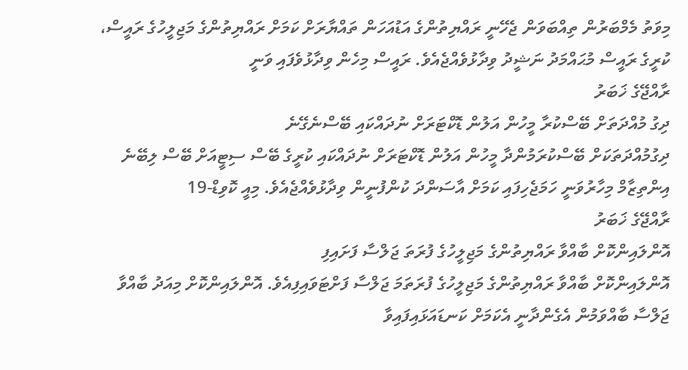މިވަތު މެމްބަރުން ތިއްބަވަން ޖެހޭނީ ރައްޔިތުންގެ އަޑުއަހަން ތައްޔާރަށް ކަމަށް ރައްޔިތުންގެ މަޖިލީހުގެ ރައީސް، ކުރީގެ ރައީސް މުޙައްމަދު ނަޝީދު ވިދާޅުވެއްޖެއެވެ. ރައީސް މިހެން ވިދާޅުވެފައި ވަނީ
ރާއްޖޭގެ ޚަބަރު
ދިގު މުއްދަތަށް ބޭސްކުރާ މީހުން އަލުން ޑޮކްޓަރަށް ނުދައްކައި ބޭސްނެގޭނެ
ދިގުމުއްދަތަކަށް ބޭސްކުރަމުންދާ މީހުން އަލުން ޑޮކްޓަރަށް ނުދައްކައި ކުރީގެ ބޭސް ސިޓީއަށް ބޭސް ލިބޭނެ އިންތިޒާމް މިހާރުވަނީ ހަމަޖެހިފައި ކަމަށް އާސަންދަ ކުންފުނީން ވިދާޅުވެއްޖެއެވެ. މިއީ ކޮވިޑް-19
ރާއްޖޭގެ ޚަބަރު
އޮންލައިންކޮށް ބާއްވާ ރައްޔިތުންގެ މަޖިލީހުގެ ފުރަތަ ޖަލްސާ ފަށައިފި
އޮންލައިންކޮށް ބާއްވާ ރައްޔިތުންގެ މަޖިލީހުގެ ފުރަތަމަ ޖަލްސާ ފަށްޓަވައިފިއެވެ. އޮންލައިންކޮށް މިއަދު ބާއްވާ ޖަލްސާ ބާއްވަމުން އެގެންދާނީ އެކަމަށް ކަނޑައަޅައިފައިވާ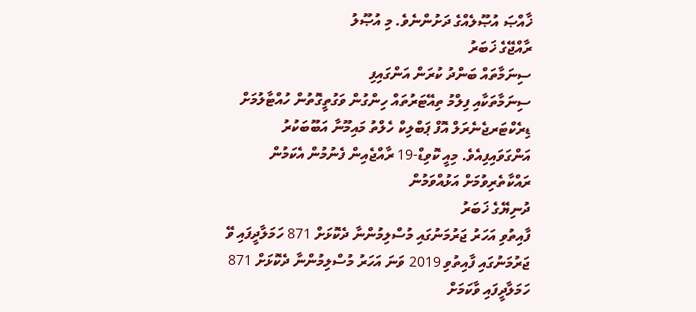ޚާއްޞަ އުޞޫލެއްގެ ދަށުންނެވެ. މި އުޞޫލު
ރާއްޖޭގެ ޚަބަރު
ސިނަމާތައް ބަންދު ކުރަން އަންގައިފި
ސިނަމާތަކާއި ފިލްމު ތިއޭޓަރުތައް ހިންގުން ވަގުތީގޮތުން ހުއްޓާލުމަށް ޑިރެކްޓަރޖެނެރަލް އޮފް ޕަބްލިކް ހެލްތު މައިމޫނާ އަބޫބަކުރު އަންގަވައިފިއެވެ. މިއީ ކޮވިޑް-19 ރާއްޖެއިން ފެނުމުން އެކަމުން ރައްކާތެރިވުމަށް އަޅުއްވަމުން
ދުނިޔޭގެ ޚަބަރު
ފާއިތުވި އަހަރު ޖަރުމަނުގައި މުސްލިމުންނާ ދެކޮޅަށް 871 ހަމަލާދީފައި ވޭ
ޖަރުމަނުގައި ފާއިތުވި 2019 ވަނަ އަހަރު މުސްލިމުންނާ ދެކޮޅަށް 871 ހަމަލާދީފައި ވާކަމަށް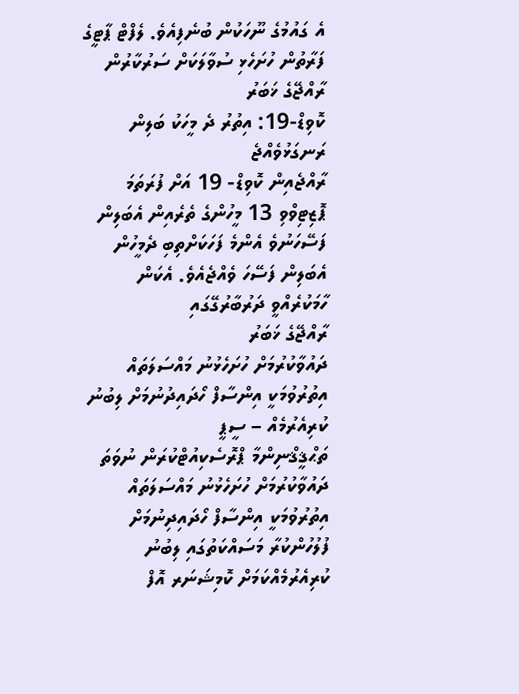އެ ގައުމުގެ ނޫހަކުން ބުނެފިއެވެ. ލެފްޓް ޕާޓީގެ ފަރާތުން ހުށަހެޅި ސުވާލަކަށް ސަރުކާރުން
ރާއްޖޭގެ ޚަބަރު
ކޮވިޑް-19: އިތުރު ދެ މީހަކު ބަލިން ރަނގަޅުވެއްޖެ
ރާއްޖެއިން ކޮވިޑް- 19 އަށް ފުރަތަމަ ޕޮޒިޓިވްވި 13 މީހުންގެ ތެރެއިން އެބަލިން ފަސޭހަނުވެ އެންމެ ފަހަކަށްތިބި ދެމީހުން އެބަލިން ފަސޭހަ ވެއްޖެއެވެ. އެކަން  ހާމަކުރެއްވީ ދަރުބާރުގޭގައި
ރާއްޖޭގެ ޚަބަރު
ދައުވާކުރުމަށް ހުށަހެޅުނު މައްސަލަތައް އިތުރުވުމަކީ އިންސާފް ހޯދައިދުނުމަށް ލިބުނު ކުރިއެރުމެއް – ސީޕީ
ތަޙްޤީޤްނިންމާ ޕްރޮސެކިއުޓްކުރަން ނުވަތަ ދައުވާކުރުމަށް ހުށަހެޅުނު މައްސަލަތައް އިތުރުވުމަކީ އިންސާފް ހޯދައިދިނުމަށް ފުލުހުންކުރާ މަސައްކަތުގައި ލިބުނު ކުރިއެރުމެއްކަމަށް ކޮމިޝަނަރ އޮފް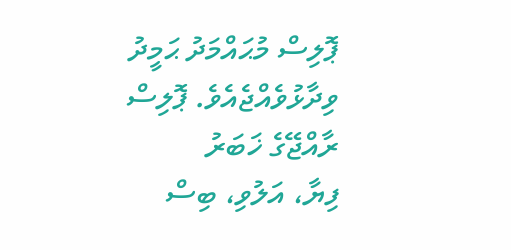ޕޮލިސް މުޙައްމަދު ޙަމީދު ވިދާޅުވެއްޖެއެވެ. ޕޮލިސް
ރާއްޖޭގެ ޚަބަރު
ފިޔާ، އަލުވި، ބިސް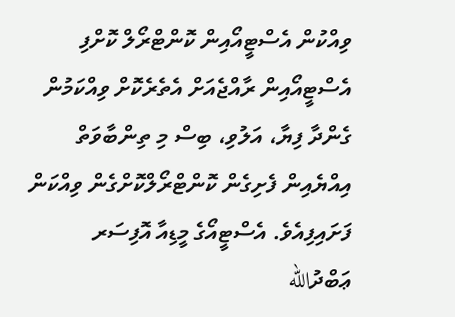ވިއްކުން އެސްޓީއޯއިން ކޮންޓްރޯލް ކޮށްފި
އެސްޓީއޯއިން ރާއްޖެއަށް އެތެރެކޮށް ވިއްކަމުން ގެންދާ ފިޔާ، އަލުވި، ބިސް މި ތިންބާވަތް އިއްޔެއިން ފެށިގެން ކޮންޓްރޯލްކޮށްގެން ވިއްކަން ފަށައިފިއެވެ. އެސްޓީއޯގެ މީޑިއާ އޮފިސަރ ޢަބްދުالله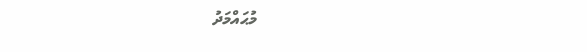މުޙައްމަދު